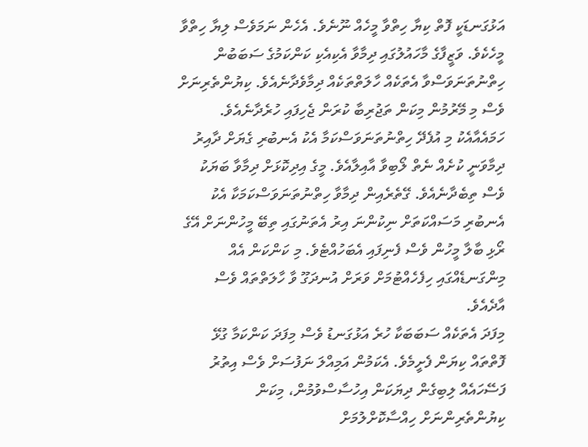އަޅުގަނޑަކީ ފޮތް ކިޔާ ހިތްވާ މީހެއް ނޫނެވެ. އެހެން ނަމަވެސް ލިޔާ ހިތްވާ މީހެކެވެ. ވަޒީފާގެ މާހައުލުގައި ދިމާވާ އެކިއެކި ކަންކަމުގެ ސަބަބުން ހިތްނުތަނަވަސްވާ އެތަކެއް ހާލަތްތަކެއް ދިމާވެދާނެއެވެ. ކިޔުންތެރިނަށް ވެސް މި މޭރުމުން މިކަން ތަޖުރިބާ ކުރަން ޖެހިފައި ހުރެދާނެއެވެ. ހަމައެއާއެކު މި އުފެދޭ ހިތްނުތަނަވަސްކަމާ އެކު އެނބުރި ގެޔަށް ދާއިރު ދިމާވަނީ ކުށެއް ނެތް ލޯބިވާ އާއިލާއެވެ. މީގެ އިދިކޮޅަށް ދިމާވާ ބަޔަކު ވެސް ތިބެދާނެއެވެ. ގޭތެރެއިން ދިމާވާ ހިތްނުތަނަވަސްކަމަކާ އެކު އެނބުރި މަސައްކަތަށް ނިކުންނަ އިރު އެތަނުގައި ތިބޭ މީހުންނަށް އޭގެ ރޯޅި ބާލާ މީހުން ވެސް ފެނިފައި އެބަހުއްޓެވެ. މި ކަންކަން އެއް މިންގަނޑެއްގައި ހިފެހެއްޓުމަށް ވަރަށް އުނދަގޫ ވާ ހާލަތްތައް ވެސް އާދެއެވެ.
މިފަދަ އެތަކެއް ސަބަބަކާ ހުރެ އަޅުގަނޑު ވެސް މިފަދަ ކަންކަމާ ގުޅޭ ފޮތްތައް ކިޔަން ފެށީމެވެ. އެކަމުން އަމިއްލަ ނަފުސަށް ވެސް އިތުރު ފަސޭހައެއް ލިބިގެން ދިޔަކަން އިހުސާސްވުމުން، މިކަން ކިޔުންތެރިންނަށް ހިއްސާކޮށްލުމަށް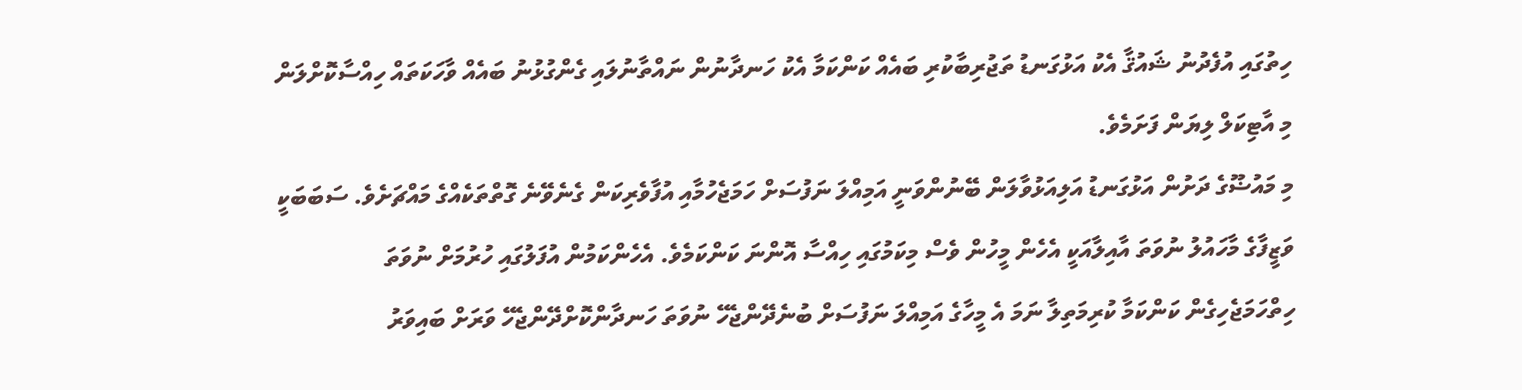ހިތުގައި އުފެދުނު ޝައުޤާ އެކު އަޅުގަނޑު ތަޖުރިބާކުރި ބައެއް ކަންކަމާ އެކު ހަނދާނުން ނައްތާނުލައި ގެންގުޅުނު ބައެއް ވާހަކަތައް ހިއްސާކޮށްލަން މި އާޓިކަލް ލިޔަން ފަށަމެވެ.
މި މައުޟޫގެ ދަށުން އަޅުގަނޑު އަލިއަޅުވާލަން ބޭނުންވަނީ އަމިއްލަ ނަފުސަށް ހަމަޖެހުމާއި އުފާވެރިކަން ގެނެވޭނެ ގޮތްތަކެއްގެ މައްޗަށެވެ. ސަބަބަކީ ވަޒީފާގެ މާހައުލު ނުވަތަ އާއިލާއަކީ އެހެން މީހުން ވެސް މިކަމުގައި ހިއްސާ އޮންނަ ކަންކަމެވެ. އެހެންކަމުން އުފަލުގައި ހުރުމަށް ނުވަތަ ހިތްހަމަޖެހިގެން ކަންކަމާ ކުރިމަތިލާ ނަމަ އެ މީހާގެ އަމިއްލަ ނަފުސަށް ބުނެދޭންޖެހޭ ނުވަތަ ހަނދާންކޮށްދޭންޖެހޭ ވަރަށް ބައިވަރު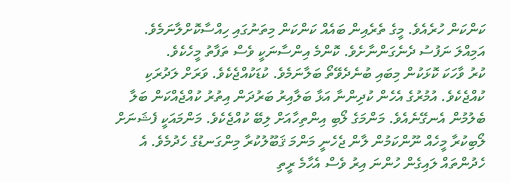ކަންކަން ހުރެއެވެ. މީގެ ތެރެއިން ބައެއް ކަންކަން މިތަނުގައި ހިއްސާކޮށްލާނަމެވެ.
އަމިއްލަ ނަފުސު ދެނެގަންނާށެވެ. ކޮންމެ އިންސާނަކީ ވެސް ތަފާތު މީހެކެވެ.
ކުރު ވާހަކަ ކޮޅަކުން މިބައި ބުނެދެވޭތޯ ބަލާނަމެވެ. ކުޑަކުއްޖެކެވެ. ވަރަށް ލަދުރަކި ކުއްޖެކެވެ. އުމުރުގެ އެހެން ކުދިންނާ އަޅާ ބަލާއިރު ބަރުދަން އިތުރު ކުއްޖެއްކަން ބަލާ ބެލުމުން އެނގޭނެއެވެ. މަންމަގެ ލޯބި އިންތިހާއަށް ލިބޭ ކުއްޖެކެވެ. މަންމައަކީ ފެޝަނަށް ލޯބިކުރާ މީހެއް ނޫންކަމުން ލާން ޖެހެނީ މަންމަ ޤަބޫލުކުރާ މިންގަނޑުގެ ހެދުމެވެ. އެ ހެދުންތައް ލައިގެން ހުންނަ އިރު ވެސް އެހާމެ ރީތި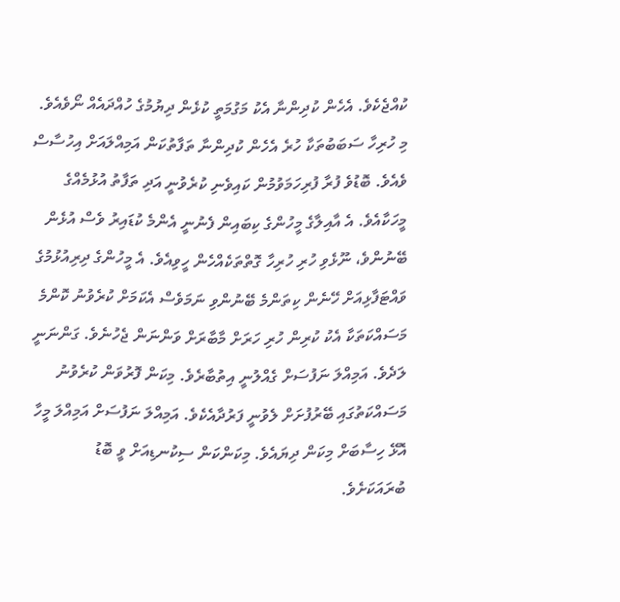ކުއްޖެކެވެ. އެހެން ކުދިންނާ އެކު މަގުމަތީ ކުޅެން ދިޔުމުގެ ހުއްދައެއް ނޯވެއެވެ. މި ހުރިހާ ސަބަބުތަކާ ހުރެ އެހެން ކުދިންނާ ތަފާތުކަން އަމިއްލައަށް އިހުސާސް ވެއެވެ. ބޮޑުވެ ފުރާ ފުރިހަމަވުމުން ކައިވެނި ކުރެވުނީ އަދި ތަފާތު އުޅުމެއްގެ މީހަކާއެވެ. އެ އާއިލާގެ މީހުންގެ ކިބައިން ފެނުނީ އެންމެ ކުޑައިރު ވެސް އުޅެން ބޭނުންވެ، ނޫޅެވި ހުރި ހުރިހާ ގޮތްތަކެއްހެން ހީވިއެވެ. އެ މީހުންގެ ދިރިއުޅުމުގެ ވައްޓަފާޅިއަށް ހޭނެން ކިތަންމެ ބޭނުންވި ނަމަވެސް އެކަމަށް ކުރެވުނު ކޮންމެ މަސައްކަތަކާ އެކު ކުރިން ހުރި ހަރަށް މާބާރަށް ވަންނަން ޖެހުނެވެ. ގަންނަނީ ލަދެވެ. އަމިއްލަ ނަފުސަށް ގެއްލުނީ އިތުބާރެވެ. މިކަން ފޮރުވަން ކުރެވުނު މަސައްކަތުގައި ބޭރުފުށަށް ލެވުނީ ފަރުދާއެކެވެ. އަމިއްލަ ނަފުސަށް އަމިއްލަ މީހާ އޮޅޭ ހިސާބަށް މިކަން ދިޔައެވެ. މިކަންކަން ސިކުނޑިއަށް ވީ ބޮޑު ބުރައަކަށެވެ.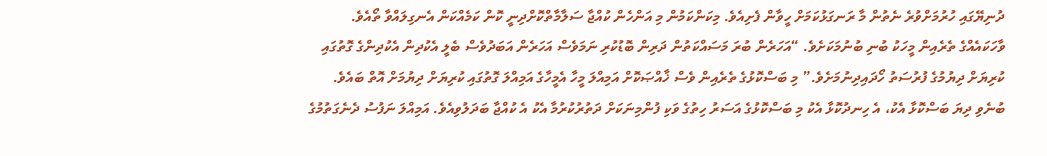ދުނިޔޭގައި ހުރުމަށްވުރެ ނެތުން މާ ރަނގަޅުކަމަށް ހީވާން ފެށިއެވެ. މިކަންކަމުން މި އަންހެން ކުއްޖާ ސަލާމާތްކޮށްދިނީ ކޮން ކަމެއްކަން އެނގިލައްވާ ތޯއެވެ. ވާހަކައެއްގެ ތެރެއިން މީހަކު ބުނި ބުނުމަކަށެވެ. “އަހަރެން ބުރަ މަސައްކަތުން ދަރިން ބޮޑުކުރި ނަމަވެސް އަހަރެން އަބަދުވެސް ބެލީ އެކުދިން އެކުދިންގެ ގޮތުގައި ކުރިޔަށް ދިޔުމުގެ ފުރުސަތު ހޯދައިދިނުމަށެވެ.” މި ބަސްކޮޅުގެ ތެރެއިން ވެސް ޚާއްޞަކޮށް އަމިއްލަ މީހާ އެމީހާގެ އަމިއްލަ ގޮތުގައި ކުރިޔަށް ދިޔުމަށް އޮތް ބައެވެ.
ބުނެވި ދިޔަ ބަސްކޮޅާ އެކު، އެ ހިނދުކޮޅާ އެކު މި ބަސްކޮޅުގެ އަސަރު ހިތުގެ ވަކި ފުންމިނަކަށް ދަތުރުކުރުމާ އެކު އެ ކުއްޖާ ބަދަލުވިއެވެ. އަމިއްލަ ނަފުސު ދެނެގަތުމުގެ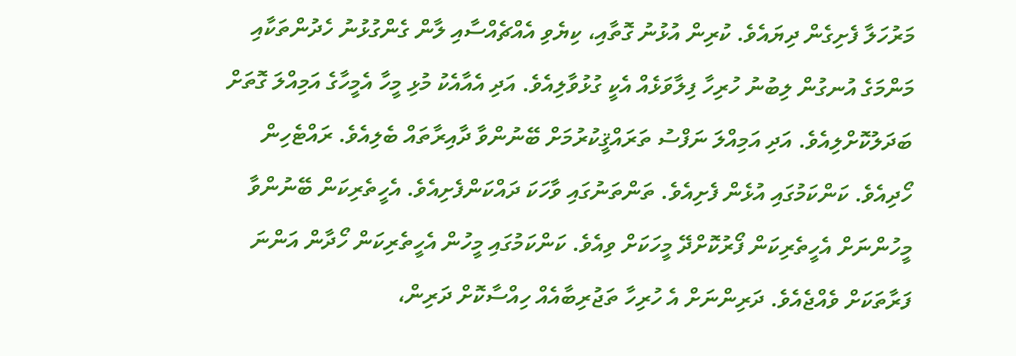މަރުހަލާ ފެށިގެން ދިޔައެވެ. ކުރިން އުޅުނު ގޮތާއި، ކިޔެވި އެއްޗެއްސާއި ލާން ގެންގުޅުނު ހެދުންތަކާއި މަންމަގެ އުނގުން ލިބުނު ހުރިހާ ފިލާވަޅެއް އެކީ ގުޅުވާލިއެވެ. އަދި އެއާއެކު މުޅި މީހާ އެމީހާގެ އަމިއްލަ ގޮތަށް ބަދަލުކޮށްލިއެވެ. އަދި އަމިއްލަ ނަފްސު ތަރައްޤީކުރުމަށް ބޭނުންވާ ދާއިރާތައް ބެލިއެވެ. ރައްޓެހިން ހޯދިއެވެ. ކަންކަމުގައި އުޅެން ފެށިއެވެ. ތަންތަނުގައި ވާހަކަ ދައްކަންފެށިއެވެ. އެހީތެރިކަން ބޭނުންވާ މީހުންނަށް އެހީތެރިކަން ފޯރުކޮށްދޭ މީހަކަށް ވިއެވެ. ކަންކަމުގައި މީހުން އެހީތެރިކަން ހޯދާން އަންނަ ފަރާތަކަށް ވެއްޖެއެވެ. ދަރިންނަށް އެ ހުރިހާ ތަޖުރިބާއެއް ހިއްސާކޮށް ދަރިން،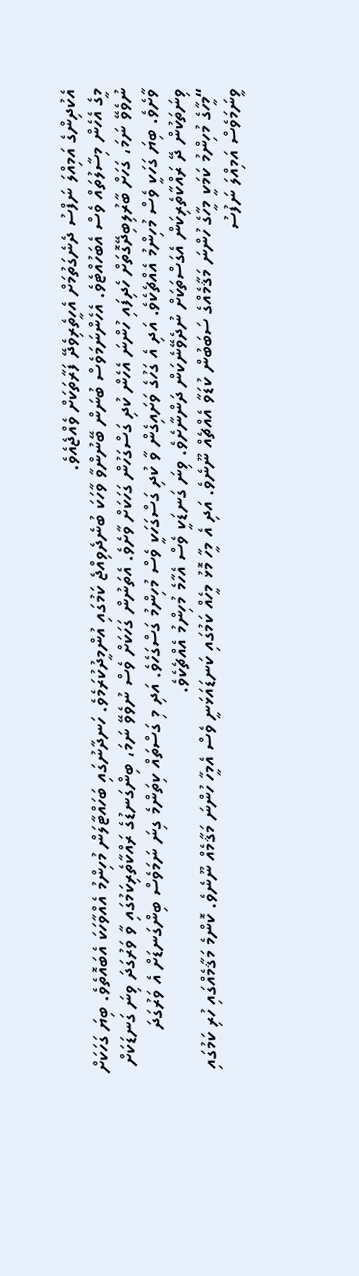އެކުދިންގެ އަމިއްލަ ނަފްސު ދެނެގަތުމަށް އެހީތެރިވެދޭ ފަރާތަކަށް ވެއްޖެއެވެ.
މީގެ އެހެން މިސާލުތައް ވެސް އެބަހުއްޓެވެ. އެހެންނަމަވެސް ބުނަން ބޭނުންވާ ވާހަކަ ބުނެދެވިއްޖެ ކަމުގައި އުންމީދުކުރަމެވެ. ހަނދާނުގައި ބަހައްޓާލަން މުހިންމު އެއްވާހަކަ އެބައޮތެވެ. ބިޔަ ގަހަކަށް ނުވެވޭ ނަމަ، ގަހަށް ބާރުލިބިދޭގޮތަށް ހެދިފައި ހުންނަ އެހެން ކުދި ގަސްގަހުން ގަހަކަށް ވާށެވެ. އެތަނުން ގަހަކަށް ވެސް ނުވެވޭ ނަމަ، ބިންގަނޑުގެ ރައްކާތެރިކަމުގައި ވާ ވަރުގަދަ ވިނަ ގަނޑަކަށް ވާށެވެ. ބިޔަ ގަހަކީ ވެސް މުހިންމު އެއްޗެކެވެ. އަދި އެ ގަހުގެ ވަށައިގެން ވާ ކުދި ގަސްގަހަކީ ވެސް މުހިންމު ގަސްގަހެވެ. އަދި މި ގަސްތައް ކިތަންމެ ގިނަ ނަމަވެސް ބިންގަނޑަށް އެ ވަރުގަދަ ވިނަތަކުން ދޭ ރައްކާތެރިކަން އެގަސްތަކަށް ނުދެވޭނެކަން ދަންނާށެވެ. ވިނަ ގަނޑަކީ ވެސް އެހާމެ މުހިންމު އެއްޗެކެވެ.
“މީހާގެ މުހިންމު ކަމަކީ މީހާގެ ހުންނަ މަޤާމެއްގެ ސަބަބުން ކުޑަވާ އެއްޗެއް ނޫނެވެ. އަދި އެ މީހާ މޮޅު މީހެއް ކަމުގައި ކަނޑައަޅަނީ ވެސް އެމީހާ ހުންނަ މަޤާމެއް ނޫނެވެ. ކޮންމެ މަޤާމެއްގައި ހުރި ކަމުގައި ވީނަމަވެސް އަމިއްލަ ނަފުސު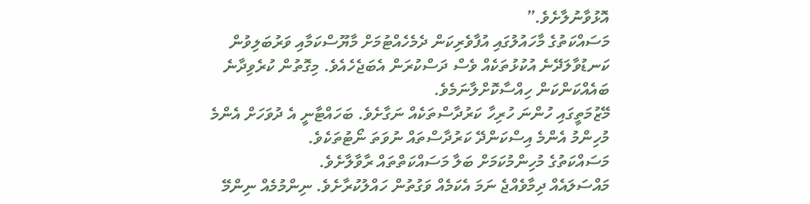އޮޅުވާނުލާށެވެ.”
މަސައްކަތުގެ މާހައުލުގައި އުފާވެރިކަން ދެމެހެއްޓުމަށް މާޔޫސްކަމާއި ވަރުބަލިވުން ކަނޑުވާލަދޭނެ އުކުޅުތަކެއް ވެސް ދަސްކުރަން އެބަޖެހެއެވެ. މިގޮތުން ކުރެވިދާނެ ބައެއްކަންކަން ހިއްސާކޮށްލާނަމެވެ.
މޭޒުމަތީގައި ހުންނަ ހުރިހާ ކަރުދާސްތަކެއް ނަގާށެވެ. ބަހައްޓާނީ އެ ދުވަހަށް އެންމެ މުހިންމު އެންމެ އިސްކަންދޭ ކަރުދާސްތައް ނުވަތަ ނޯޓުތަކެވެ.
މަސައްކަތުގެ މުހިންމުކަމަށް ބަލާ މަސައްކަތްތައް ރާވާލާށެވެ.
މައްސަލައެއް ދިމާވެއްޖެ ނަމަ އެކަމެއް ވަގުތުން ހައްލުކުރާށެވެ. ނިންމުމެއް ނިންމޭ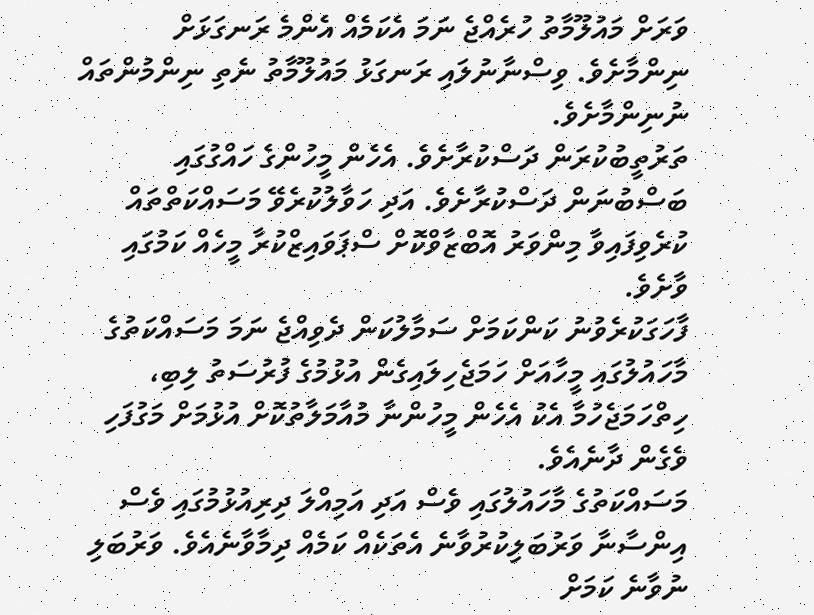ވަރަށް މައުލޫމާތު ހުރެއްޖެ ނަމަ އެކަމެއް އެންމެ ރަނގަޅަށް ނިންމާށެވެ. ވިސްނާނުލައި ރަނގަޅު މައުލޫމާތު ނެތި ނިންމުންތައް ނުނިންމާށެވެ.
ތަރުތީބުކުރަން ދަސްކުރާށެވެ. އެހެން މީހުންގެ ހައްގުގައި ބަސްބުނަން ދަސްކުރާށެވެ. އަދި ހަވާލުކުރެވޭ މަސައްކަތްތައް ކުރެވިފައިވާ މިންވަރު އޮބްޒާވްކޮށް ސްޕަވައިޒްކުރާ މީހެއް ކަމުގައި ވާށެވެ.
ފާހަގަކުރެވުނު ކަންކަމަށް ސަމާލުކަން ދެވިއްޖެ ނަމަ މަސައްކަތުގެ މާހައުލުގައި މީހާއަށް ހަމަޖެހިލައިގެން އުޅުމުގެ ފުރުސަތު ލިބި، ހިތްހަމަޖެހުމާ އެކު އެހެން މީހުންނާ މުއާމަލާތުކޮށް އުޅުމަށް މަގުފަހި ވެގެން ދާނެއެވެ.
މަސައްކަތުގެ މާހައުލުގައި ވެސް އަދި އަމިއްލަ ދިރިއުޅުމުގައި ވެސް އިންސާނާ ވަރުބަލިކުރުވާނެ އެތަކެއް ކަމެއް ދިމާވާނެއެވެ. ވަރުބަލި ނުވާނެ ކަމަށް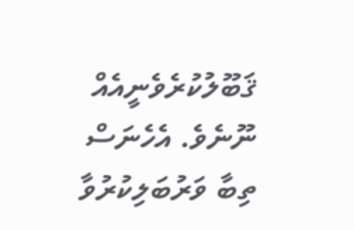ޤަބޫލުކުރެވެނީއެއް ނޫނެވެ. އެހެނަސް ތިބާ ވަރުބަލިކުރުވާ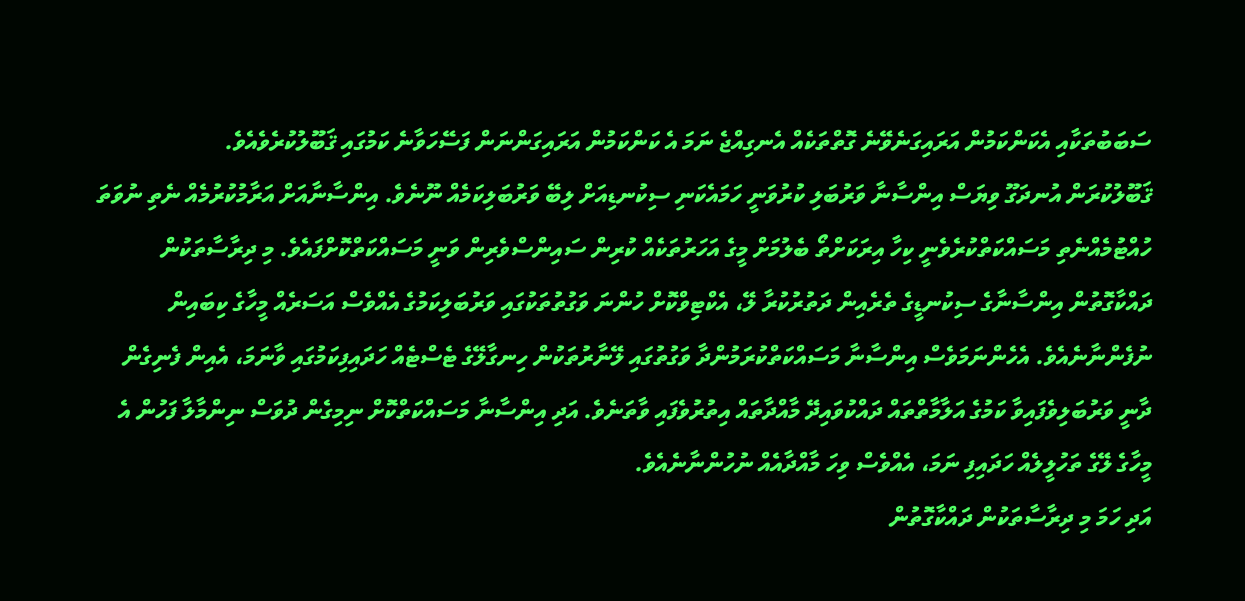ސަބަބުތަކާއި އެކަންކަމުން އަރައިގަނެވޭނެ ގޮތްތަކެއް އެނގިއްޖެ ނަމަ އެ ކަންކަމުން އަރައިގަންނަން ފަސޭހަވާނެ ކަމުގައި ޤަބޫލުކުރެވެއެވެ.
ޤަބޫލުކުރަން އުނދަގޫ ވިޔަސް އިންސާނާ ވަރުބަލި ކުރުވަނީ ހަމައެކަނި ސިކުނޑިއަށް ލިބޭ ވަރުބަލިކަމެއް ނޫނެވެ. އިންސާނާއަށް އަރާމުކުރުމެއް ނެތި ނުވަތަ ހުއްޓުމެއްނެތި މަސައްކަތްކުރެވެނީ ކިހާ އިރަކަށްތޯ ބެލުމަށް މީގެ އަހަރުތަކެއް ކުރިން ސައިންސްވެރިން ވަނީ މަސައްކަތްކޮށްފައެވެ. މި ދިރާސާތަކުން ދައްކާގޮތުން އިންސާނާގެ ސިކުނޑީގެ ތެރެއިން ދަތުރުކުރާ ލޭ، އެކްޓިވްކޮށް ހުންނަ ވަގުތުތަކުގައި ވަރުބަލިކަމުގެ އެއްވެސް އަސަރެއް މީހާގެ ކިބައިން ނުފެންނާނެއެވެ. އެހެންނަމަވެސް އިންސާނާ މަސައްކަތްކުރަމުންދާ ވަގުތުގައި ލޭނާރުތަކުން ހިނގާލޭގެ ޓެސްޓެއް ހަދައިފިކަމުގައި ވާނަމަ، އެއިން ފެނިގެން ދާނީ ވަރުބަލިވެފައިވާ ކަމުގެ އަލާމާތްތައް ދައްކުވައިދޭ މާއްދާތައް އިތުރުވެފައި ވާތަނެވެ. އަދި އިންސާނާ މަސައްކަތްކޮށް ނިމިގެން ދުވަސް ނިންމާލާ ފަހުން އެ މީހާގެ ލޭގެ ތަހުލީލެއް ހަދައިފި ނަމަ، އެއްވެސް ވިހަ މާއްދާއެއް ނުހުންނާނެއެވެ.
އަދި ހަމަ މި ދިރާސާތަކުން ދައްކާގޮތުން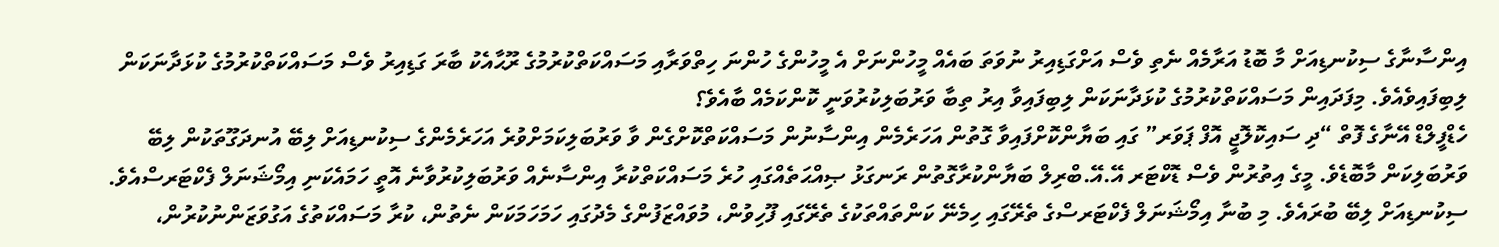އިންސާނާގެ ސިކުނޑިއަށް މާ ބޮޑު އަރާމެއް ނެތި ވެސް އަށްގަޑިއިރު ނުވަތަ ބައެއް މީހުންނަށް އެ މީހުންގެ ހުންނަ ހިތްވަރާއި މަސައްކަތްކުރުމުގެ ރޫޙާއެކު ބާރަ ގަޑިއިރު ވެސް މަސައްކަތްކުރުމުގެ ކުޅަދާނަކަން ލިބިފައިވެއެވެ. މިފަދައިން މަސައްކަތްކުރުމުގެ ކުޅަދާނަކަން ލިބިފައިވާ އިރު ތިބާ ވަރުބަލިކުރުވަނީ ކޮންކަމެއް ބާއެވެ؟
ހެޑްފީލްޑް އޭނާގެ ފޮތް “ދި ސައިކޮލޮޖީ އޮފް ޕަވަރ” ގައި ބަޔާންކޮށްފައިވާ ގޮތުން އަހަރެމެން އިންސާނުން މަސައްކަތްކޮށްގެން ވާ ވަރުބަލިކަމަށްވުރެ އަހަރެމެންގެ ސިކުނޑިއަށް ލިބޭ އުނދަގޫތަކުން ލިބޭ ވަރުބަލިކަން މާބޮޑެވެ. މީގެ އިތުރުން ވެސް ޑޮކްޓަރ އޭ.އޭ.ބްރިލް ބަޔާންކުރާގޮތުން ރަނގަޅު ޞިއްޙަތެއްގައި ހުރެ މަސައްކަތްކުރާ އިންސާނެއް ވަރުބަލިކުރުވާނެ އޮތީ ހަމައެކަނި އިމޯޝަނަލް ފެކްޓަރސްއެވެ. ސިކުނޑިއަށް ލިބޭ ބުރައެވެ. މި ބުނާ އިމޯޝަނަލް ފެކްޓަރސްގެ ތެރޭގައި ހިމެނޭ ކަންތައްތަކުގެ ތެރޭގައި ފޫހިވުން، މުވައްޒަފުންގެ މެދުގައި ހަމަހަމަކަން ނެތުން، ކުރާ މަސައްކަތުގެ އަގުވަޒަންނުކުރުން،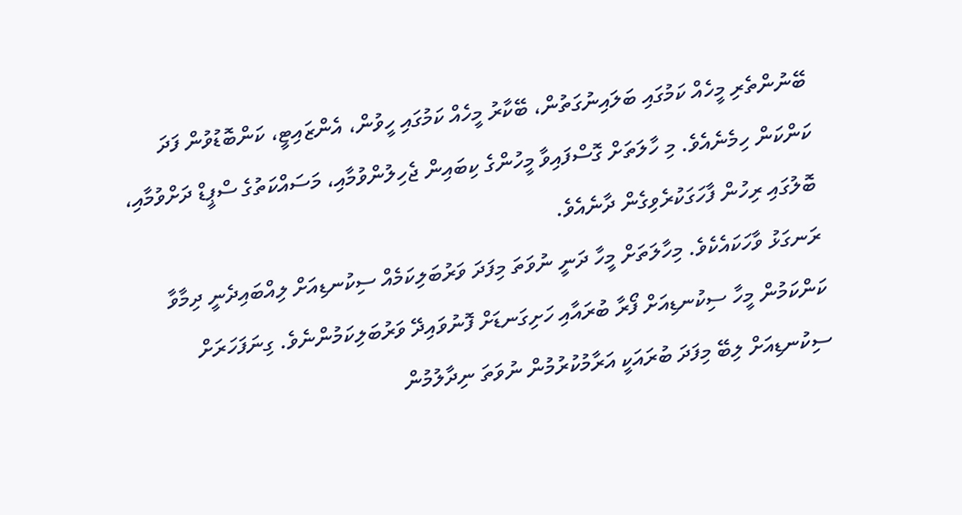ބޭނުންތެރި މީހެއް ކަމުގައި ބަލައިނުގަތުން، ބޭކާރު މީހެއް ކަމުގައި ހީވުން، އެންޒައިޓީ، ކަންބޮޑުވުން ފަދަ ކަންކަން ހިމެނެއެވެ. މި ހާލަތަށް ގޮސްފައިވާ މީހުންގެ ކިބައިން ޖެހިލުންވުމާއި، މަސައްކަތުގެ ސްޕީޑް ދަށްވުމާއި، ބޮލުގައި ރިހުން ފާހަގަކުރެވިގެން ދާނެއެވެ.
ރަނގަޅު ވާހަކައެކެވެ. މިހާލަތަށް މީހާ ދަނީ ނުވަތަ މިފަދަ ވަރުބަލިކަމެއް ސިކުނޑިއަށް ލިއްބައިދެނީ ދިމާވާ ކަންކަމުން މީހާ ސިކުނޑިއަށް ފޯރާ ބުރައާއި ހަށިގަނޑަށް ފޮނުވައިދޭ ވަރުބަލިކަމުންނެވެ. ގިނަފަހަރަށް ސިކުނޑިއަށް ލިބޭ މިފަދަ ބުރައަކީ އަރާމުކުރުމުން ނުވަތަ ނިދާލުމުން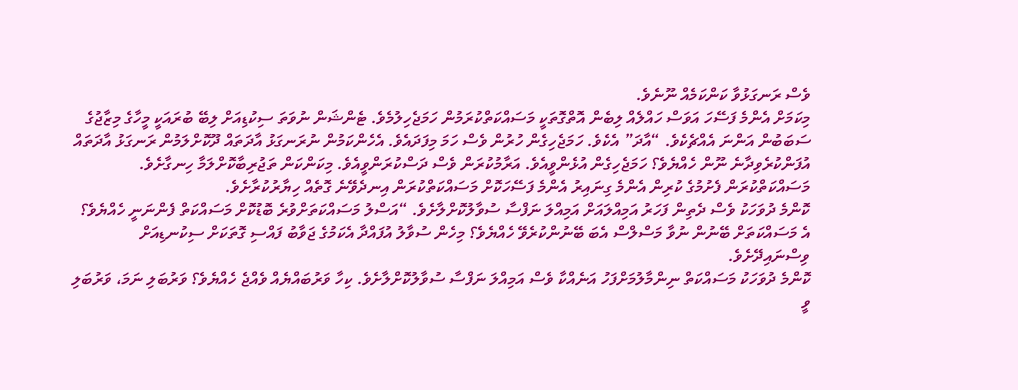ވެސް ރަނގަޅުވާ ކަންކަމެއް ނޫނެވެ.
މިކަމަށް އެންމެ ފަސޭހަ އަވަސް ހައްލެއް ލިބެން އޮތްގޮތަކީ މަސައްކަތްކުރަމުން ހަމަޖެހިލުމެވެ. ޓެންޝަން ނުވަތަ ސިކުޑިއަށް ލިބޭ ބުރައަކީ މީހާގެ މިޒާޖުގެ ސަބަބުން އަންނަ އެއްޗެކެވެ. “އާދަ” އެކެވެ. ހަމަޖެހިގެން ހުރުން ވެސް ހަމަ މިފަދައެވެ. އެހެންކަމުން ނުރަނގަޅު އާދަތައް ދޫކޮށްލަމުން ރަނގަޅު އާދަތައް އުފަންކުރެވިދާނެ ނޫން ހެއްޔެވެ؟ ހަމަޖެހިގެން އުޅެންވީއެވެ. އަރާމުކުރަން ވެސް ދަސްކުރަންވީއެވެ. މިކަންކަން ތަޖުރިބާކޮށްލަމާ ހިނގާށެވެ.
މަސައްކަތްކުރަން ފެށުމުގެ ކުރިން އެންމެ ގިނައިރު އެންމެ ފަސޭހަކޮށް މަސައްކަތްކުރަން އިނދެވޭނެ ގޮތެއް ހިޔާރުކުރާށެވެ.
ކޮންމެ ދުވަހަކު ވެސް ދެތިން ފަހަރު އަމިއްލައަށް އަމިއްލަ ނަފްސާ ސުވާލުކޮށްލާށެވެ. “އަސްލު މަސައްކަތަށްވުރެ ބޮޑުކޮށް މަސައްކަތް ފެންނަނީ ހެއްޔެވެ؟ އެ މަސައްކަތަށް ބޭނުން ނުވާ މަސްލްސް އެބަ ބޭނުންކުރެވޭ ހެއްޔެވެ؟ މިހެން ސުވާލު އުފައްދާ އެކަމުގެ ޖަވާބު ފައްސި ގޮތަކަށް ސިކުނޑިއަށް ވިސްނައިދޭށެވެ.
ކޮންމެ ދުވަހަކު މަސައްކަތް ނިންމާލުމަށްފަހު އަނެއްކާ ވެސް އަމިއްލަ ނަފްސާ ސުވާލުކޮށްލާށެވެ. ކިހާ ވަރުބައްޔެއް ވެއްޖެ ހެއްޔެވެ؟ ވަރުބަލި ނަމަ، ވަރުބަލި ވީ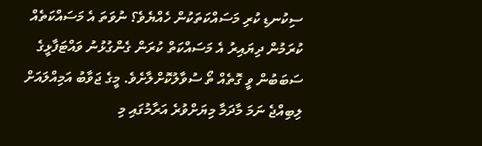ސިކުނޑި ކުރި މަސައްކަތަކުން ހެއްޔެވެ؟ ނުވަތަ އެ މަސައްކަތެއް ކުރަމުން ދިޔައިރު އެ މަސައްކަތް ކުރަން ގެންގުޅުނު ވައްޓަފާޅީގެ ސަބަބުން ވީ ގޮތެއް ތޯ ސުވާލުކޮށްލާށެވެ. މީގެ ޖަވާބު އަމިއްލައަށް ލިބިއްޖެ ނަމަ މާދަމާ މިޔަށްވުރެ އަރާމުގައި މި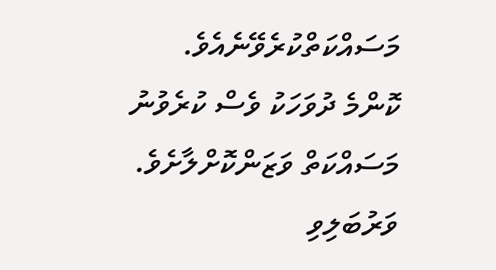މަސައްކަތްކުރެވޭނެއެވެ.
ކޮންމެ ދުވަހަކު ވެސް ކުރެވުނު މަސައްކަތް ވަޒަންކޮށްލާށެވެ. ވަރުބަލިވި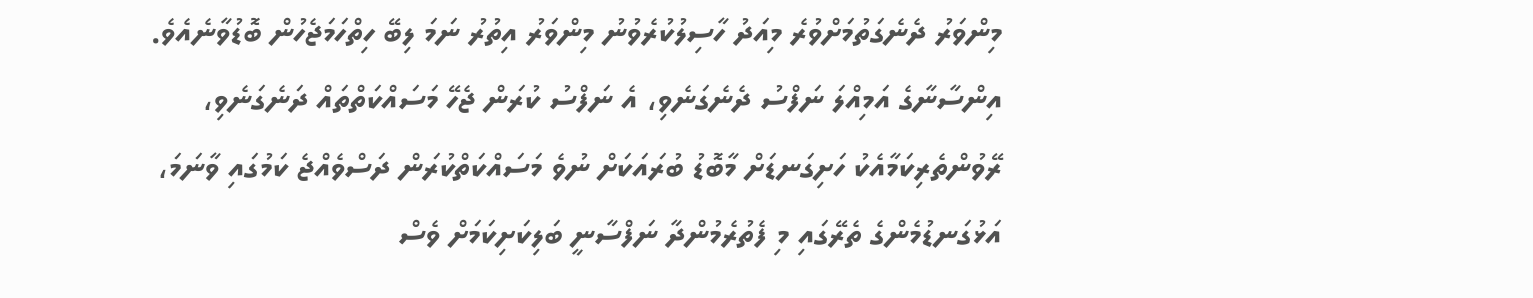މިންވަރު ދެނެގަތުމަށްވުރެ މިއަދު ހާސިލުކުރެވުނު މިންވަރު އިތުރު ނަމަ ލިބޭ ހިތްހަމަޖެހުން ބޮޑުވާނެއެވެ. އިންސާނާގެ އަމިއްލަ ނަފްސު ދެނެގަނެވި، އެ ނަފްސު ކުރަން ޖެހޭ މަސައްކަތްތައް ދަނެގަނެވި، ރޭވުންތެރިކަމާއެކު ހަށިގަނޑަށް މާބޮޑު ބުރައަކަށް ނުވެ މަސައްކަތްކުރަން ދަސްވެއްޖެ ކަމުގައި ވާނަމަ، އަޅުގަނޑުމެންގެ ތެރޭގައި މި ފެތުރެމުންދާ ނަފްސާނީ ބަލިކަށިކަމަށް ވެސް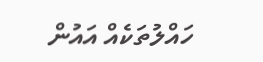ހައްލުތަކެއް އައުން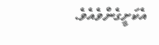އެކަށީގެންވެއެވެ.